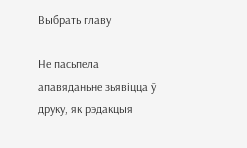Выбрать главу

Не пасьпела апавяданьне зьявіцца ў друку, як рэдакцыя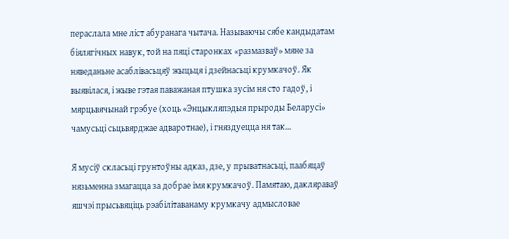пераслала мне ліст абуранага чытача. Называючы сябе кандыдатам біялягічных навук, той на пяці старонках «размазваў» мяне за няведаньне асаблівасьцяў жыцьця і дзейнасьці крумкачоў. Як выявілася, і жыве гэтая паважаная птушка зусім ня сто гадоў, і мярцьвячынай грэбуе (хоць «Энцыкляпэдыя прыроды Беларусі» чамусьці сьцьвярджае адваротнае), і гняздуецца ня так…

Я мусіў скласьці грунтоўны адказ, дзе, у прыватнасьці, паабяцаў нязьменна змагацца за добрае імя крумкачоў. Памятаю, дакляраваў яшчэі прысьвяціць рэабілітаванаму крумкачу адмысловае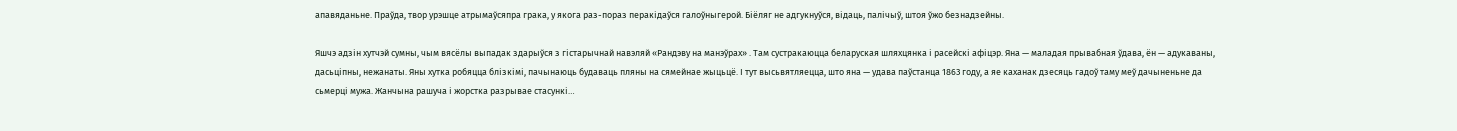апавяданьне. Праўда, твор урэшце атрымаўсяпра грака, у якога раз-пораз перакідаўся галоўныгерой. Біёляг не адгукнуўся, відаць, палічыў, штоя ўжо безнадзейны.

Яшчэ адзін хутчэй сумны, чым вясёлы выпадак здарыўся з гістарычнай навэляй «Рандэву на манэўрах» . Там сустракаюцца беларуская шляхцянка і расейскі афіцэр. Яна — маладая прывабная ўдава, ён — адукаваны, дасьціпны, нежанаты. Яны хутка робяцца блізкімі, пачынаюць будаваць пляны на сямейнае жыцьцё. І тут высьвятляецца, што яна — удава паўстанца 1863 году, а яе каханак дзесяць гадоў таму меў дачыненьне да сьмерці мужа. Жанчына рашуча і жорстка разрывае стасункі…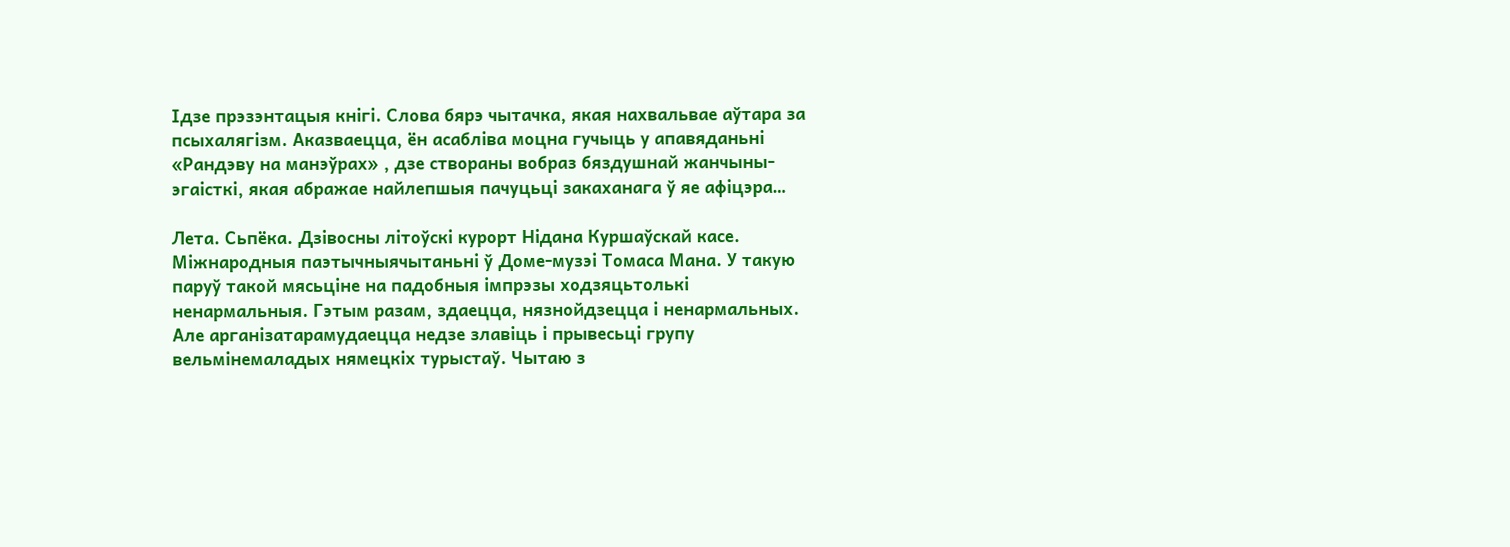Ідзе прэзэнтацыя кнігі. Слова бярэ чытачка, якая нахвальвае аўтара за псыхалягізм. Аказваецца, ён асабліва моцна гучыць у апавяданьні «Рандэву на манэўрах» , дзе створаны вобраз бяздушнай жанчыны-эгаісткі, якая абражае найлепшыя пачуцьці закаханага ў яе афіцэра…

Лета. Сьпёка. Дзівосны літоўскі курорт Нідана Куршаўскай касе. Міжнародныя паэтычныячытаньні ў Доме-музэі Томаса Мана. У такую паруў такой мясьціне на падобныя імпрэзы ходзяцьтолькі ненармальныя. Гэтым разам, здаецца, нязнойдзецца і ненармальных. Але арганізатарамудаецца недзе злавіць і прывесьці групу вельмінемаладых нямецкіх турыстаў. Чытаю з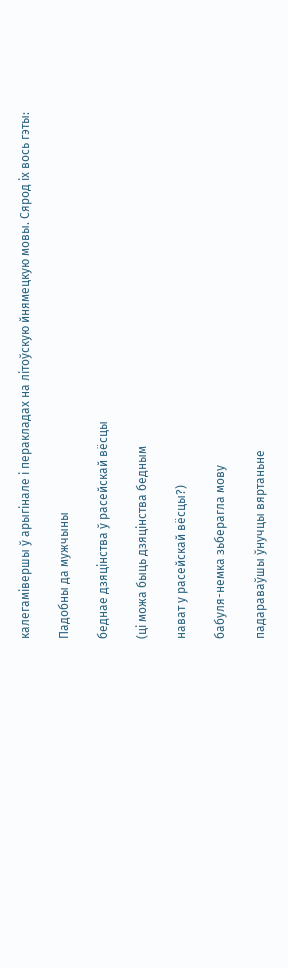калегамівершы ў арыгінале і перакладах на літоўскую йнямецкую мовы. Сярод іх вось гэты:

Падобны да мужчыны

беднае дзяцінства ў расейскай вёсцы

(ці можа быць дзяцінства бедным

нават у расейскай вёсцы?)

бабуля-немка зьберагла мову

падараваўшы ўнучцы вяртаньне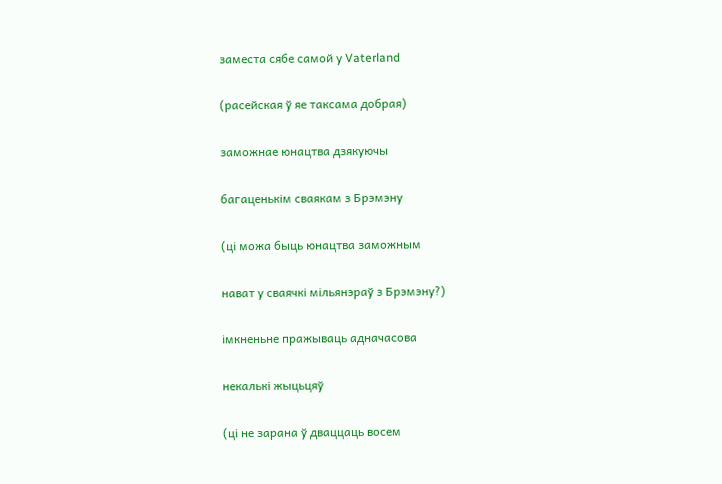заместа сябе самой у Vaterland

(расейская ў яе таксама добрая)

заможнае юнацтва дзякуючы

багаценькім сваякам з Брэмэну

(ці можа быць юнацтва заможным

нават у сваячкі мільянэраў з Брэмэну?)

імкненьне пражываць адначасова

некалькі жыцьцяў

(ці не зарана ў дваццаць восем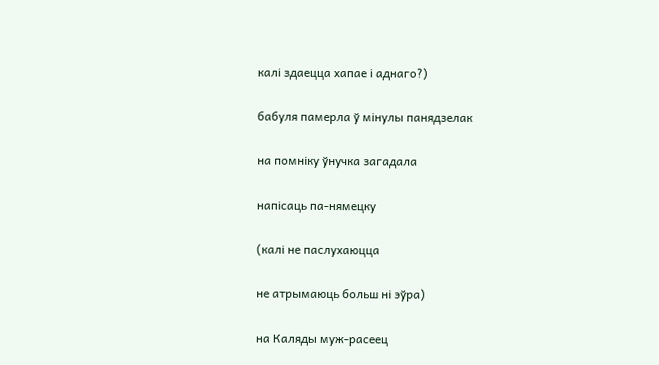калі здаецца хапае і аднаго?)

бабуля памерла ў мінулы панядзелак

на помніку ўнучка загадала

напісаць па-нямецку

(калі не паслухаюцца

не атрымаюць больш ні эўра)

на Каляды муж-расеец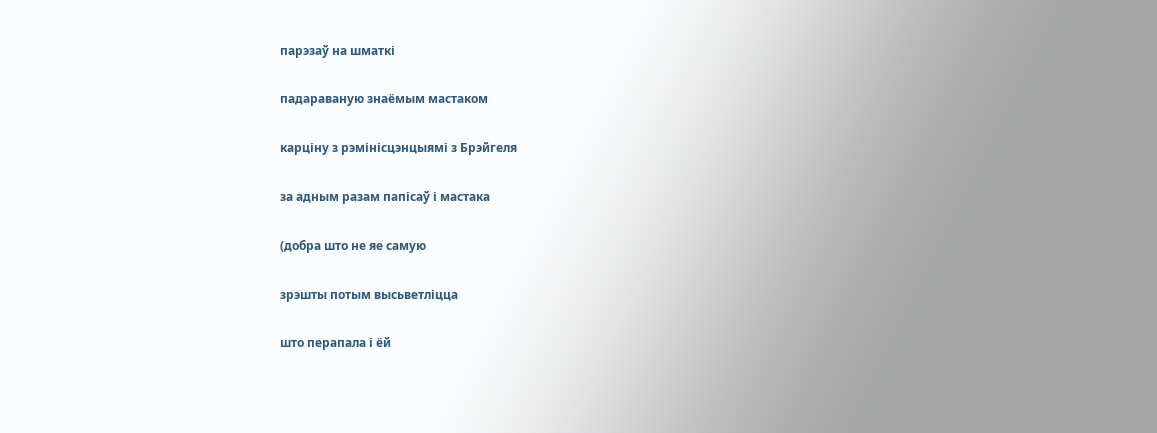парэзаў на шматкі

падараваную знаёмым мастаком

карціну з рэмінісцэнцыямі з Брэйгеля

за адным разам папісаў і мастака

(добра што не яе самую

зрэшты потым высьветліцца

што перапала і ёй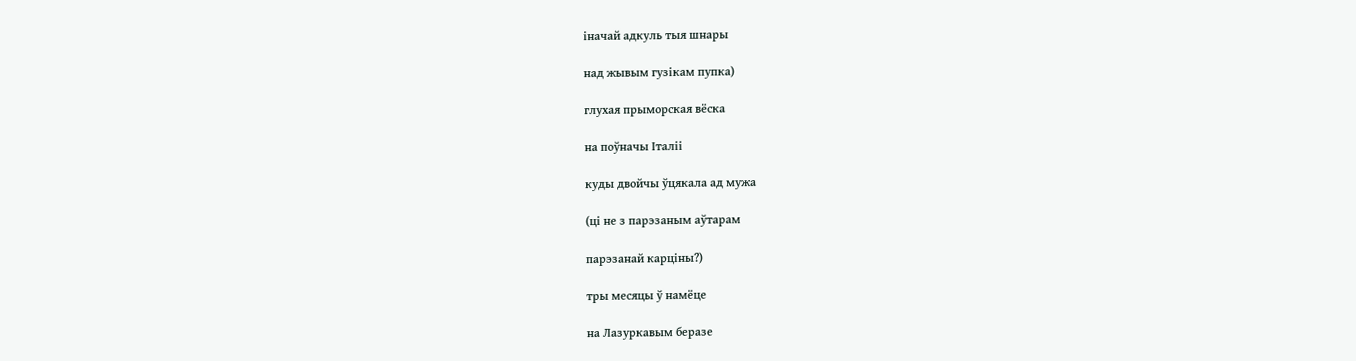іначай адкуль тыя шнары

над жывым гузікам пупка)

глухая прыморская вёска

на поўначы Італіі

куды двойчы ўцякала ад мужа

(ці не з парэзаным аўтарам

парэзанай карціны?)

тры месяцы ў намёце

на Лазуркавым беразе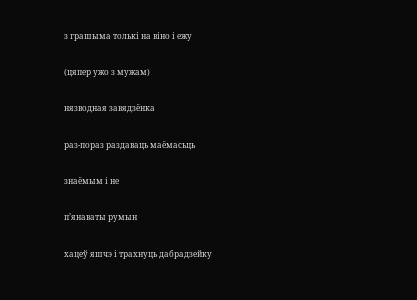з грашыма толькі на віно і ежу

(цяпер ужо з мужам)

нязводная завядзёнка

раз-пораз раздаваць маёмасьць

знаёмым і не

п’янаваты румын

хацеў яшчэ і трахнуць дабрадзейку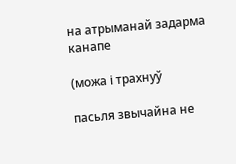на атрыманай задарма канапе

(можа і трахнуў

пасьля звычайна не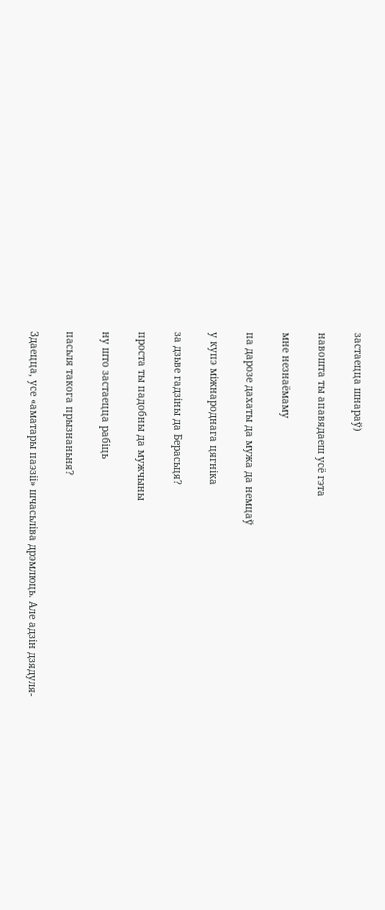застаецца шнараў)

навошта ты апавядаеш усё гэта

мне незнаёмаму

па дарозе дахаты да мужа да немцаў

у купэ міжнароднага цягніка

за дзьве гадзіны да Берасьця?

проста ты падобны да мужчыны

ну што застаецца рабіць

пасьля такога прызнаньня?

Здаецца, усе «аматары паэзіі» шчасьліва дрэмлюць. Але адзін дзядуля-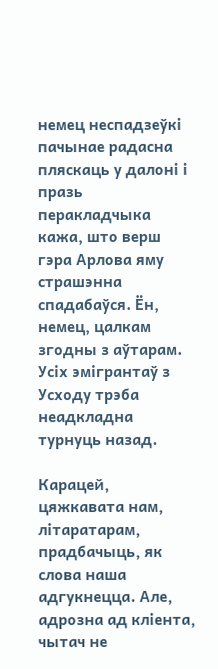немец неспадзеўкі пачынае радасна пляскаць у далоні і празь перакладчыка кажа, што верш гэра Арлова яму страшэнна спадабаўся. Ён, немец, цалкам згодны з аўтарам. Усіх эмігрантаў з Усходу трэба неадкладна турнуць назад.

Карацей, цяжкавата нам, літаратарам, прадбачыць, як слова наша адгукнецца. Але, адрозна ад кліента, чытач не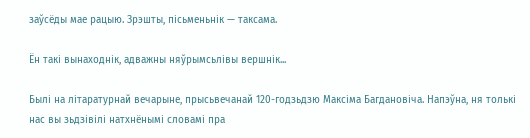заўсёды мае рацыю. Зрэшты, пісьменьнік — таксама.

Ён такі вынаходнік, адважны няўрымсьлівы вершнік...

Былі на літаратурнай вечарыне, прысьвечанай 120-годзьдзю Максіма Багдановіча. Напэўна, ня толькі нас вы зьдзівілі натхнёнымі словамі пра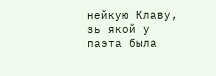нейкую Клаву, зь якой у паэта была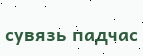сувязь падчас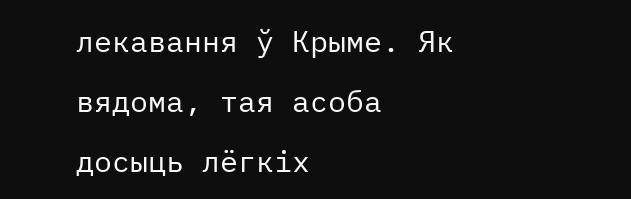лекавання ў Крыме. Як вядома, тая асоба досыць лёгкіх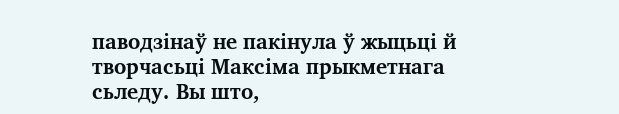паводзінаў не пакінула ў жыцьці й творчасьці Максіма прыкметнага сьледу. Вы што,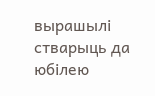вырашылі стварыць да юбілею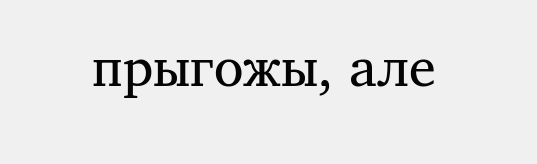прыгожы, але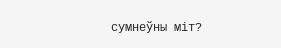сумнеўны міт?